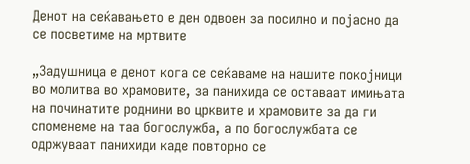Денот на сеќавањето е ден одвоен за посилно и појасно да се посветиме на мртвите

„Задушница е денот кога се сеќаваме на нашите покојници во молитва во храмовите, за панихида се оставаат имињата на починатите роднини во црквите и храмовите за да ги споменеме на таа богослужба, а по богослужбата се одржуваат панихиди каде повторно се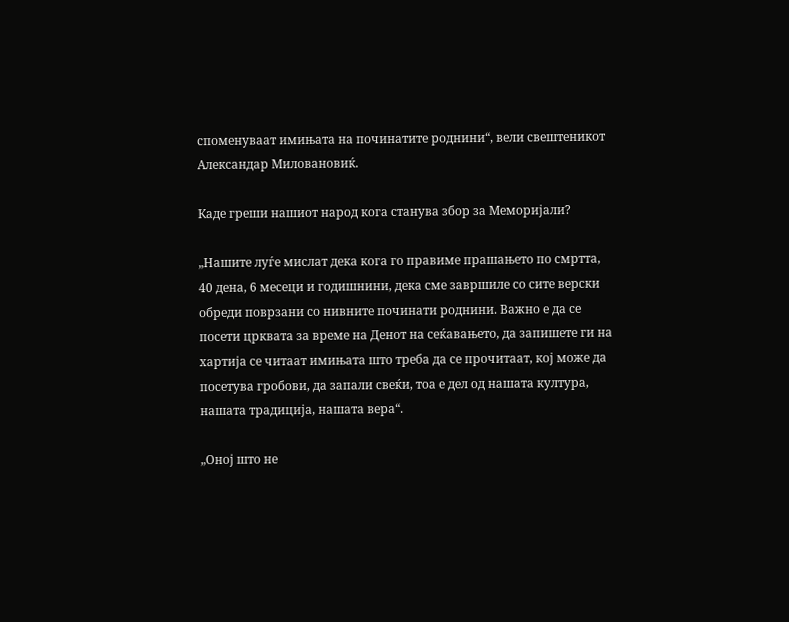споменуваат имињата на починатите роднини“, вели свештеникот Александар Миловановиќ.

Каде греши нашиот народ кога станува збор за Меморијали?

„Нашите луѓе мислат дека кога го правиме прашањето по смртта, 40 дена, 6 месеци и годишнини, дека сме завршиле со сите верски обреди поврзани со нивните починати роднини. Важно е да се посети црквата за време на Денот на сеќавањето, да запишете ги на хартија се читаат имињата што треба да се прочитаат, кој може да посетува гробови, да запали свеќи, тоа е дел од нашата култура, нашата традиција, нашата вера“.

„Оној што не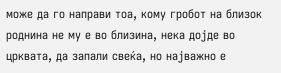може да го направи тоа, кому гробот на близок роднина не му е во близина, нека дојде во црквата, да запали свеќа, но најважно е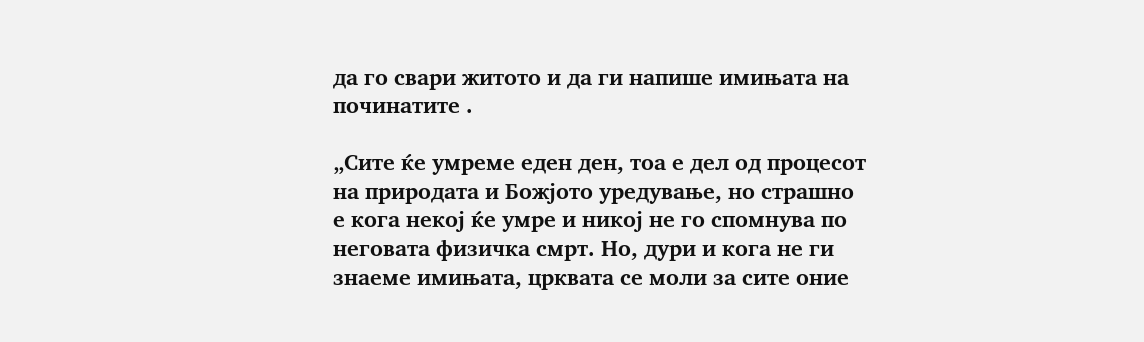да го свари житото и да ги напише имињата на починатите .

„Сите ќе умреме еден ден, тоа е дел од процесот на природата и Божјото уредување, но страшно е кога некој ќе умре и никој не го спомнува по неговата физичка смрт. Но, дури и кога не ги знаеме имињата, црквата се моли за сите оние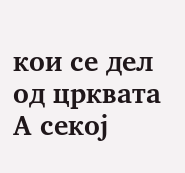кои се дел од црквата А секој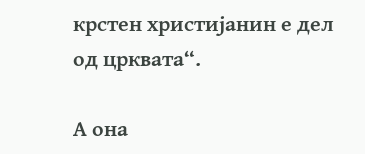крстен христијанин е дел од црквата“.

А она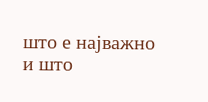што е најважно и што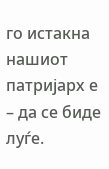го истакна нашиот патријарх е – да се биде луѓе.